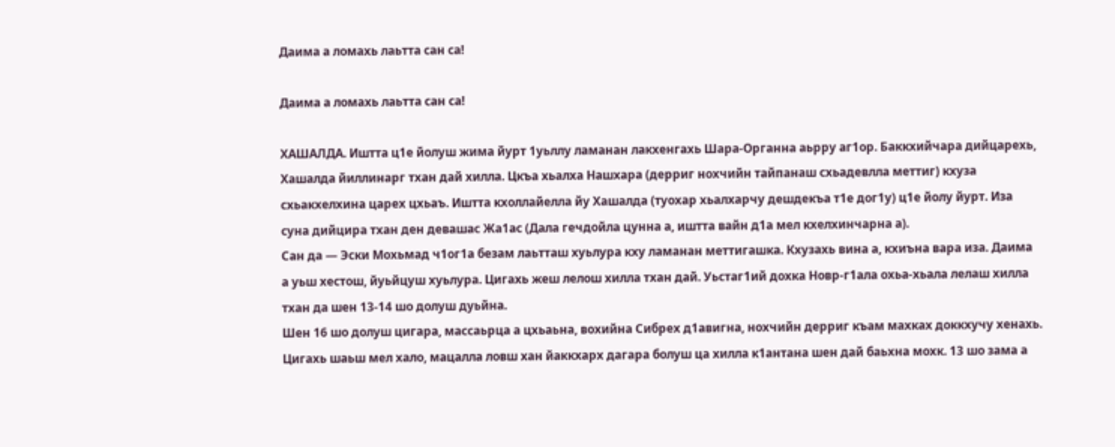Даима а ломахь лаьтта сан са!

Даима а ломахь лаьтта сан са!

ХАШАЛДА. Иштта ц1е йолуш жима йурт 1уьллу ламанан лакхенгахь Шара-Органна аьрру аг1ор. Баккхийчара дийцарехь, Хашалда йиллинарг тхан дай хилла. Цкъа хьалха Нашхара (дерриг нохчийн тайпанаш схьадевлла меттиг) кхуза схьакхелхина царех цхьаъ. Иштта кхоллайелла йу Хашалда (туохар хьалхарчу дешдекъа т1е дог1у) ц1е йолу йурт. Иза суна дийцира тхан ден девашас Жа1ас (Дала гечдойла цунна а, иштта вайн д1а мел кхелхинчарна а).
Сан да — Эски Мохьмад ч1ог1а безам лаьтташ хуьлура кху ламанан меттигашка. Кхузахь вина а, кхиъна вара иза. Даима а уьш хестош, йуьйцуш хуьлура. Цигахь жеш лелош хилла тхан дай. Уьстаг1ий дохка Новр-г1ала охьа-хьала лелаш хилла тхан да шен 13-14 шо долуш дуьйна.
Шен 16 шо долуш цигара, массаьрца а цхьаьна, вохийна Сибрех д1авигна, нохчийн дерриг къам махках доккхучу хенахь. Цигахь шаьш мел хало, мацалла ловш хан йаккхарх дагара болуш ца хилла к1антана шен дай баьхна мохк. 13 шо зама а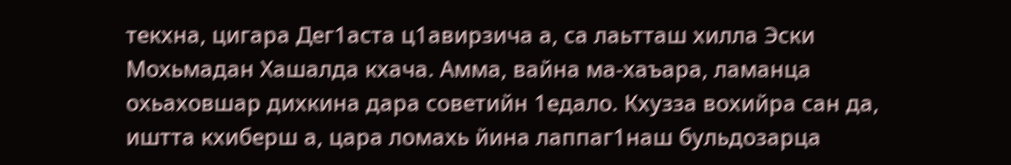текхна, цигара Дег1аста ц1авирзича а, са лаьтташ хилла Эски Мохьмадан Хашалда кхача. Амма, вайна ма-хаъара, ламанца охьаховшар дихкина дара советийн 1едало. Кхузза вохийра сан да, иштта кхиберш а, цара ломахь йина лаппаг1наш бульдозарца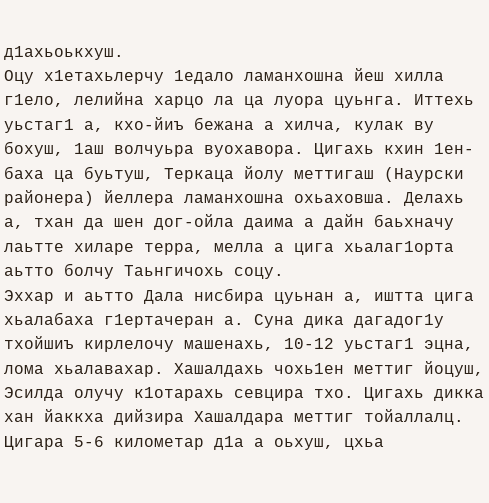д1ахьоькхуш.
Оцу х1етахьлерчу 1едало ламанхошна йеш хилла г1ело, лелийна харцо ла ца луора цуьнга. Иттехь уьстаг1 а, кхо-йиъ бежана а хилча, кулак ву бохуш, 1аш волчуьра вуохавора. Цигахь кхин 1ен-баха ца буьтуш, Теркаца йолу меттигаш (Наурски районера) йеллера ламанхошна охьаховша. Делахь а, тхан да шен дог-ойла даима а дайн баьхначу лаьтте хиларе терра, мелла а цига хьалаг1орта аьтто болчу Таьнгичохь соцу.
Эххар и аьтто Дала нисбира цуьнан а, иштта цига хьалабаха г1ертачеран а. Суна дика дагадог1у тхойшиъ кирлелочу машенахь, 10-12 уьстаг1 эцна, лома хьалавахар. Хашалдахь чохь1ен меттиг йоцуш, Эсилда олучу к1отарахь севцира тхо. Цигахь дикка хан йаккха дийзира Хашалдара меттиг тойаллалц. Цигара 5-6 километар д1а а оьхуш, цхьа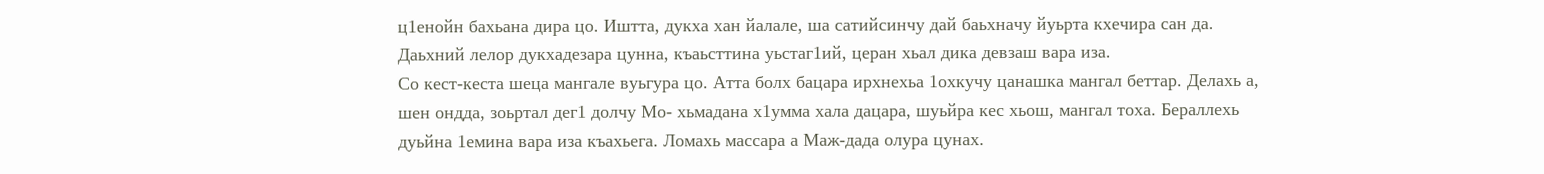ц1енойн бахьана дира цо. Иштта, дукха хан йалале, ша сатийсинчу дай баьхначу йуьрта кхечира сан да. Даьхний лелор дукхадезара цунна, къаьсттина уьстаг1ий, церан хьал дика девзаш вара иза.
Со кест-кеста шеца мангале вуьгура цо. Атта болх бацара ирхнехьа 1охкучу цанашка мангал беттар. Делахь а, шен ондда, зоьртал дег1 долчу Мо- хьмадана х1умма хала дацара, шуьйра кес хьош, мангал тоха. Бераллехь дуьйна 1емина вара иза къахьега. Ломахь массара а Маж-дада олура цунах.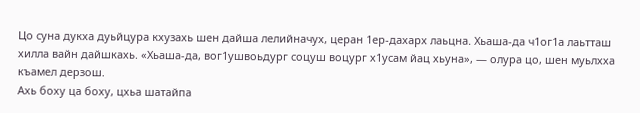Цо суна дукха дуьйцура кхузахь шен дайша лелийначух, церан 1ер-дахарх лаьцна. Хьаша-да ч1ог1а лаьтташ хилла вайн дайшкахь. «Хьаша-да, вог1ушвоьдург соцуш воцург х1усам йац хьуна», — олура цо, шен муьлхха къамел дерзош.
Ахь боху ца боху, цхьа шатайпа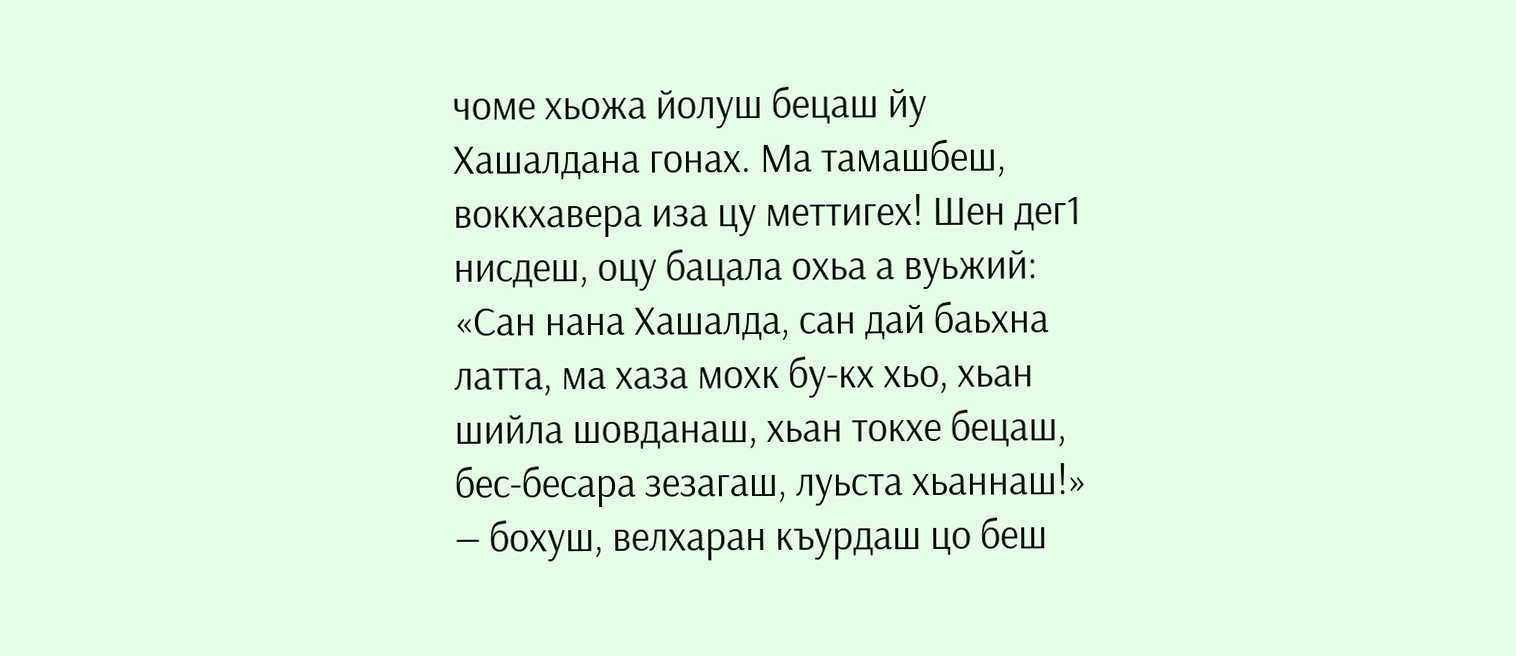чоме хьожа йолуш бецаш йу Хашалдана гонах. Ма тамашбеш, воккхавера иза цу меттигех! Шен дег1 нисдеш, оцу бацала охьа а вуьжий: «Сан нана Хашалда, сан дай баьхна латта, ма хаза мохк бу-кх хьо, хьан шийла шовданаш, хьан токхе бецаш, бес-бесара зезагаш, луьста хьаннаш!» — бохуш, велхаран къурдаш цо беш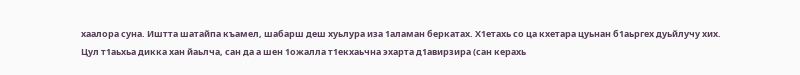хаалора суна. Иштта шатайпа къамел, шабарш деш хуьлура иза 1аламан беркатах. Х1етахь со ца кхетара цуьнан б1аьргех дуьйлучу хих.
Цул т1аьхьа дикка хан йаьлча, сан да а шен 1ожалла т1екхаьчна эхарта д1авирзира (сан керахь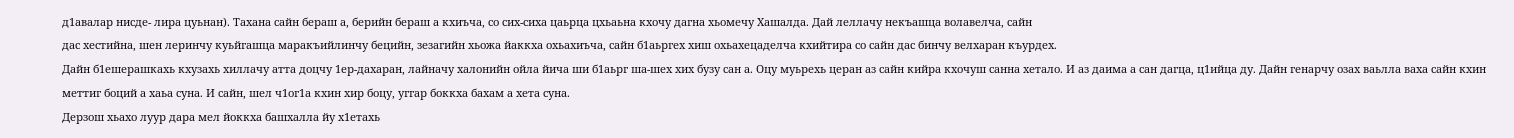д1авалар нисде- лира цуьнан). Тахана сайн бераш а, берийн бераш а кхиъча, со сих-сиха цаьрца цхьаьна кхочу дагна хьомечу Хашалда. Дай леллачу некъашца волавелча, сайн
дас хестийна, шен леринчу куьйгашца маракъийлинчу бецийн, зезагийн хьожа йаккха охьахиъча, сайн б1аьргех хиш охьахецаделча кхийтира со сайн дас бинчу велхаран къурдех.
Дайн б1ешерашкахь кхузахь хиллачу атта доцчу 1ер-дахаран, лайначу халонийн ойла йича ши б1аьрг ша-шех хих бузу сан а. Оцу муьрехь церан аз сайн кийра кхочуш санна хетало. И аз даима а сан дагца, ц1ийца ду. Дайн генарчу озах ваьлла ваха сайн кхин меттиг боций а хаьа суна. И сайн, шел ч1ог1а кхин хир боцу, уггар боккха бахам а хета суна.
Дерзош хьахо луур дара мел йоккха башхалла йу х1етахь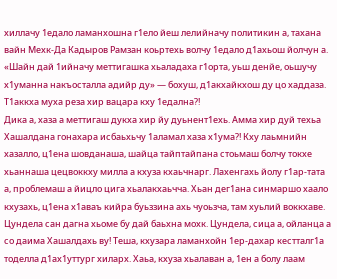хиллачу 1едало ламанхошна г1ело йеш лелийначу политикин а, тахана вайн Мехк-Да Кадыров Рамзан коьртехь волчу 1едало д1ахьош йолчун а. «Шайн дай 1ийначу меттигашка хьаладаха г1орта, уьш денйе, оьшучу х1уманна накъосталла адийр ду» — бохуш, д1акхайкхош ду цо хаддаза. Т1аккха муха реза хир вацара кху 1едална?!
Дика а, хаза а меттигаш дукха хир йу дуьнент1ехь. Амма хир дуй техьа Хашалдана гонахара исбаьхьчу 1аламал хаза х1ума?! Кху лаьмнийн хазалло, ц1ена шовданаша, шайца тайптайпана стоьмаш болчу токхе хьаннаша цецвоккху милла а кхуза кхаьчнарг. Лахенгахь йолу г1ар-тата а, проблемаш а йицло цига хьалакхаьчча. Хьан дег1ана синмаршо хаало кхузахь, ц1ена х1аваъ кийра буьззина ахь чуоьзча, там хуьлий воккхаве. Цундела сан дагна хьоме бу дай баьхна мохк. Цундела, сица а, ойланца а со даима Хашалдахь ву! Теша, кхузара ламанхойн 1ер-дахар кестталг1а тоделла д1ах1уттург хиларх. Хаьа, кхуза хьалаван а, 1ен а болу лаам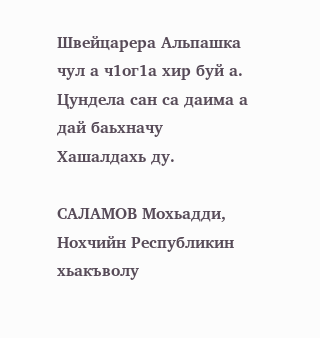Швейцарера Альпашка чул а ч1ог1а хир буй а. Цундела сан са даима а дай баьхначу Хашалдахь ду.

САЛАМОВ Мохьадди, Нохчийн Республикин хьакъволу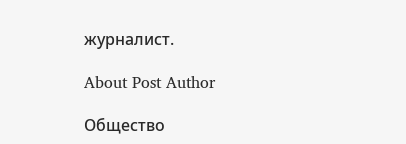журналист.

About Post Author

Общество